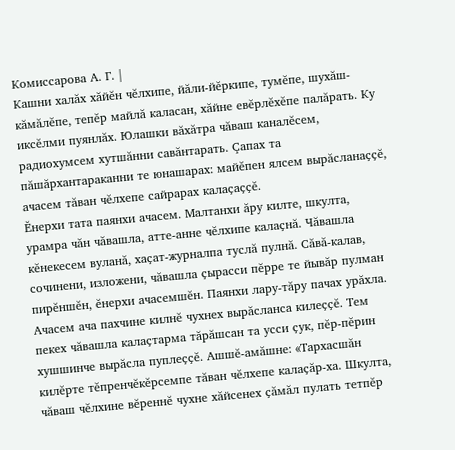Комиссарова А. Г. |
Кашни халăх хăйĕн чĕлхипе, йăли-йĕркипе, тумĕпе, шухăш-кăмăлĕпе, тепĕр майлă каласан, хăйне евĕрлĕхĕпе палăрать. Ку иксĕлми пуянлăх. Юлашки вăхăтра чăваш каналĕсем, радиохумсем хутшăнни савăнтарать. Çапах та пăшăрхантараканни те юнашарах: майĕпен ялсем вырăсланаҫҫĕ, ачасем тăван чĕлхепе сайрарах калаҫаҫҫĕ.
Ĕнерхи тата паянхи ачасем. Малтанхи ăру килте, шкулта, урамра чăн чăвашла, атте-анне чĕлхипе калаҫнă. Чăвашла кĕнекесем вуланă, хаҫат-журналпа туслă пулнă. Сăвă-калав, сочинени, изложени, чăвашла ҫырасси пĕрре те йывăр пулман пирĕншĕн, ĕнерхи ачасемшĕн. Паянхи лару-тăру пачах урăхла. Ачасем ача пахчине килнĕ чухнех вырăсланса килеҫҫĕ. Тем пекех чăвашла калаҫтарма тăрăшсан та усси ҫук, пĕр-пĕрин хушшинче вырăсла пуплеҫҫĕ. Ашшĕ-амăшне: «Тархасшăн килĕрте тĕпренчĕкĕрсемпе тăван чĕлхепе калаҫăр-ха. Шкулта, чăваш чĕлхине вĕреннĕ чухне хăйсенех ҫăмăл пулать тетпĕр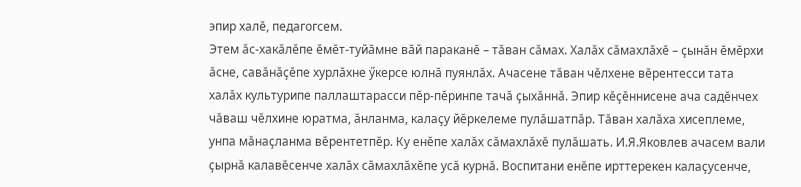эпир халĕ, педагогсем.
Этем ăс-хакăлĕпе ĕмĕт-туйăмне вăй параканĕ – тăван сăмах. Халăх сăмахлăхĕ – ҫынăн ĕмĕрхи ăсне, савăнăҫĕпе хурлăхне ӳкерсе юлнă пуянлăх. Ачасене тăван чĕлхене вĕрентесси тата халăх культурипе паллаштарасси пĕр-пĕринпе тачă ҫыхăннă. Эпир кĕҫĕннисене ача садĕнчех чăваш чĕлхине юратма, ăнланма, калаҫу йĕркелеме пулăшатпăр. Тăван халăха хисеплеме, унпа мăнаҫланма вĕрентетпĕр. Ку енĕпе халăх сăмахлăхĕ пулăшать. И.Я.Яковлев ачасем вали ҫырнă калавĕсенче халăх сăмахлăхĕпе усă курнă. Воспитани енĕпе ирттерекен калаҫусенче,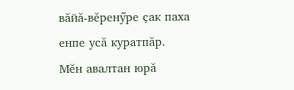вăйă-вĕренӳре ҫак паха енпе усă куратпăр. Мĕн авалтан юрă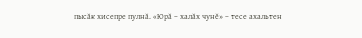пысăк хисепре пулнă. «Юрă – халăх чунĕ» – тесе ахальтен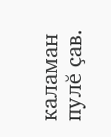каламан пулĕ ҫав.